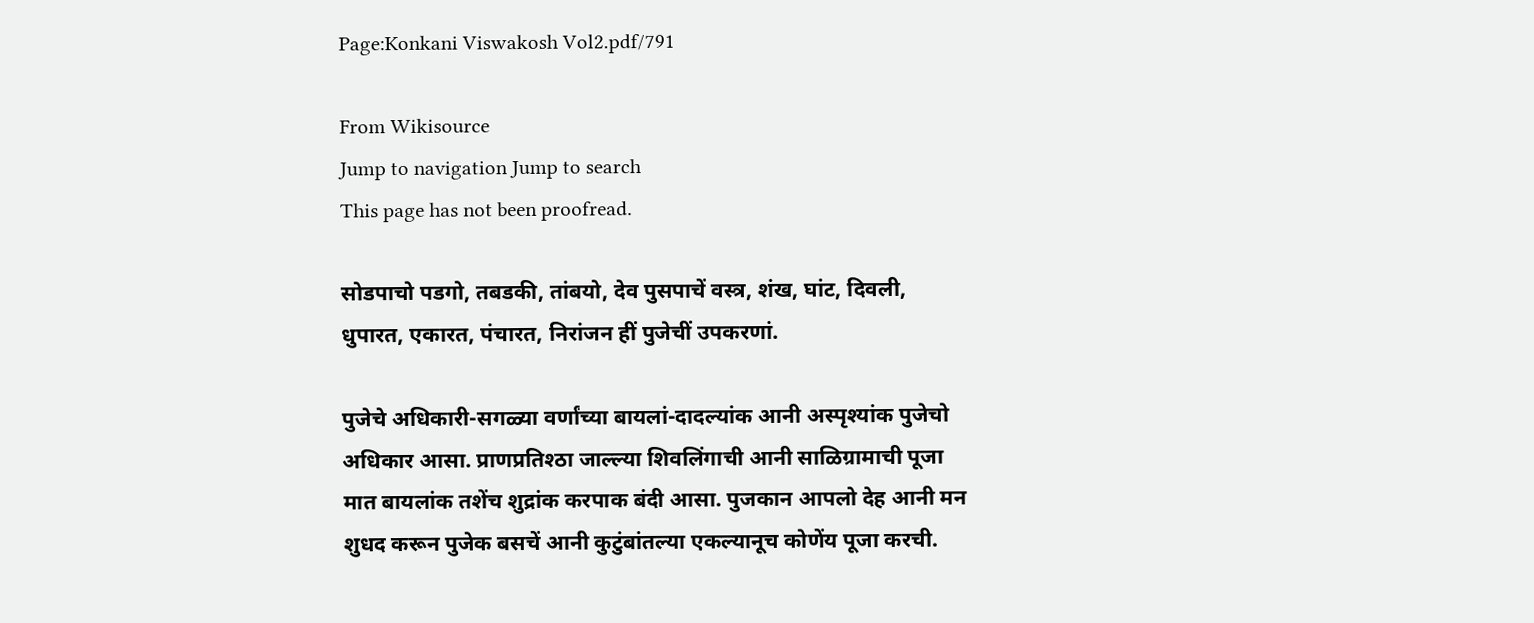Page:Konkani Viswakosh Vol2.pdf/791

From Wikisource
Jump to navigation Jump to search
This page has not been proofread.

सोडपाचो पडगो, तबडकी, तांबयो, देव पुसपाचें वस्त्र, शंख, घांट, दिवली, धुपारत, एकारत, पंचारत, निरांजन हीं पुजेचीं उपकरणां.

पुजेचे अधिकारी-सगळ्या वर्णांच्या बायलां-दादल्यांक आनी अस्पृश्यांक पुजेचो अधिकार आसा. प्राणप्रतिश्ठा जाल्ल्या शिवलिंगाची आनी साळिग्रामाची पूजा मात बायलांक तशेंच शुद्रांक करपाक बंदी आसा. पुजकान आपलो देह आनी मन शुधद करून पुजेक बसचें आनी कुटुंबांतल्या एकल्यानूच कोणेंय पूजा करची.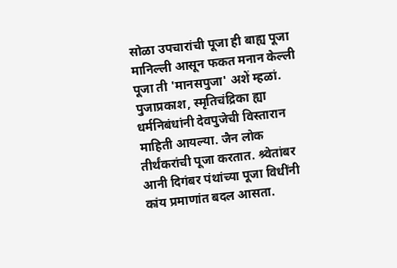सोळा उपचारांची पूजा ही बाह्य पूजा मानिल्ली आसून फकत मनान केल्ली पूजा ती 'मानसपुजा' अशें म्हळां. पुजाप्रकाश, स्मृतिचंद्रिका ह्या धर्मनिबंधांनी देवपुजेची विस्तारान माहिती आयल्या. जैन लोक तीर्थंकरांची पूजा करतात. श्र्वेतांबर आनी दिगंबर पंथांच्या पूजा विधींनी कांय प्रमाणांत बदल आसता.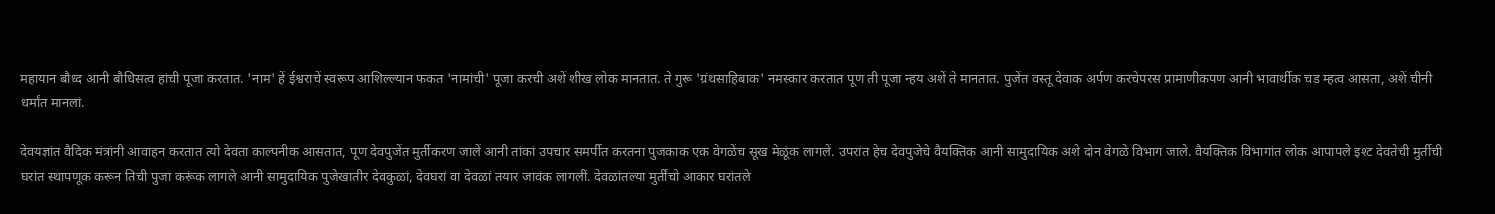महायान बौध्द आनी बौधिसत्व हांची पूजा करतात. 'नाम' हें ईश्वराचें स्वरूप आशिल्ल्यान फकत 'नामांची' पूजा करची अशें शीख लोक मानतात. ते गुरू 'ग्रंथसाहिबाक' नमस्कार करतात पूण ती पूजा न्हय अशें ते मानतात. पुजेंत वस्तू देवाक अर्पण करचेपरस प्रामाणीकपण आनी भावार्थीक चड म्हत्व आसता, अशें चीनी धर्मांत मानलां.

देवयज्ञांत वैदिक मंत्रांनी आवाहन करतात त्यो देवता काल्पनीक आसतात, पूण देवपुजेंत मुर्तीकरण जालें आनी तांकां उपचार समर्पीत करतना पुजकाक एक वेगळेंच सूख मेळूंक लागलें. उपरांत हेच देवपुजेचे वैयक्तिक आनी सामुदायिक अशे दोन वेगळे विभाग जाले. वैयक्तिक विभागांत लोक आपापले इश्ट देवतेची मुर्तीची घरांत स्थापणूक करून तिची पुजा करूंक लागले आनी सामुदायिक पुजेखातीर देवकुळां, देवघरां वा देवळां तयार जावंक लागलीं. देवळांतल्या मुर्तींचो आकार घरांतले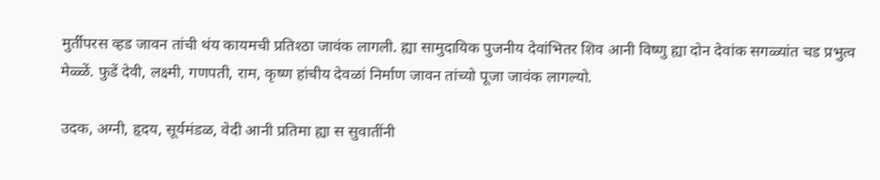मुर्तीपरस व्हड जावन तांची थंय कायमची प्रतिश्ठा जावंक लागली. ह्या सामुदायिक पुजनीय देवांभितर शिव आनी विष्णु ह्या दोन देवांक सगळ्यांत चड प्रभुत्व मेळ्ळें. फुडें देवी, लक्ष्मी, गणपती, राम, कृष्ण हांचीय देवळां निर्माण जावन तांच्यो पूजा जावंक लागल्यो.

उदक, अग्नी, हृदय, सूर्यमंडळ, वेदी आनी प्रतिमा ह्या स सुवातींनी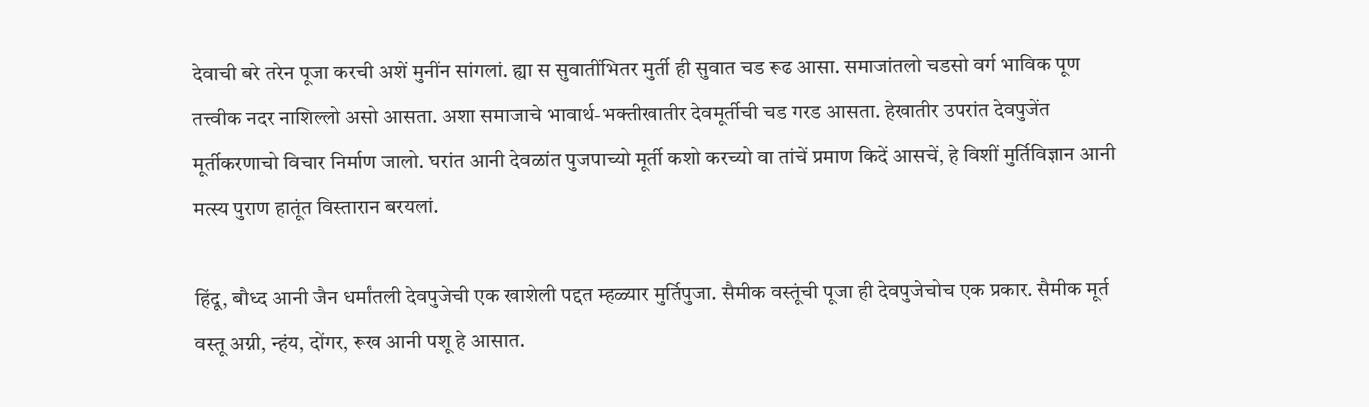देवाची बरे तरेन पूजा करची अशें मुनींन सांगलां. ह्या स सुवातींभितर मुर्ती ही सुवात चड रूढ आसा. समाजांतलो चडसो वर्ग भाविक पूण तत्त्वीक नदर नाशिल्लो असो आसता. अशा समाजाचे भावार्थ-भक्तीखातीर देवमूर्तीची चड गरड आसता. हेखातीर उपरांत देवपुजेंत मूर्तीकरणाचो विचार निर्माण जालो. घरांत आनी देवळांत पुजपाच्यो मूर्ती कशो करच्यो वा तांचें प्रमाण किदें आसचें, हे विशीं मुर्तिविज्ञान आनी मत्स्य पुराण हातूंत विस्तारान बरयलां.

हिंदू, बौध्द आनी जैन धर्मांतली देवपुजेची एक खाशेली पद्दत म्हळ्यार मुर्तिपुजा. सैमीक वस्तूंची पूजा ही देवपुजेचोच एक प्रकार. सैमीक मूर्त वस्तू अग्नी, न्हंय, दोंगर, रूख आनी पशू हे आसात.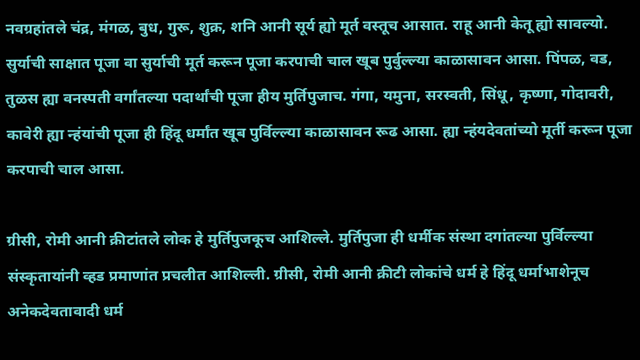नवग्रहांतले चंद्र, मंगळ, बुध, गुरू, शुक्र, शनि आनी सूर्य ह्यो मूर्त वस्तूच आसात. राहू आनी केतू ह्यो सावल्यो. सुर्याची साक्षात पूजा वा सुर्याची मूर्त करून पूजा करपाची चाल खूब पुर्वुल्ल्या काळासावन आसा. पिंपळ, वड, तुळस ह्या वनस्पती वर्गांतल्या पदार्थांची पूजा हीय मुर्तिपुजाच. गंगा, यमुना, सरस्वती, सिंधू, कृष्णा, गोदावरी, कावेरी ह्या न्हंयांची पूजा ही हिंदू धर्मांत खूब पुर्विल्ल्या काळासावन रूढ आसा. ह्या न्हंयदेवतांच्यो मूर्ती करून पूजा करपाची चाल आसा.

ग्रीसी, रोमी आनी क्रीटांतले लोक हे मुर्तिपुजकूच आशिल्ले. मुर्तिपुजा ही धर्मीक संस्था दगांतल्या पुर्विल्ल्या संस्कृतायांनी व्हड प्रमाणांत प्रचलीत आशिल्ली. ग्रीसी, रोमी आनी क्रीटी लोकांचे धर्म हे हिंदू धर्माभाशेनूच अनेकदेवतावादी धर्म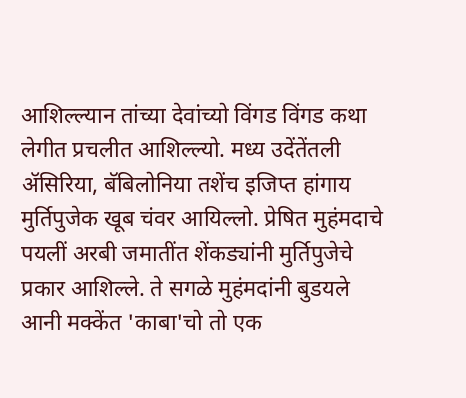आशिल्ल्यान तांच्या देवांच्यो विंगड विंगड कथा लेगीत प्रचलीत आशिल्ल्यो. मध्य उदेंतेंतली ॲसिरिया, बॅबिलोनिया तशेंच इजिप्त हांगाय मुर्तिपुजेक खूब चंवर आयिल्लो. प्रेषित मुहंमदाचे पयलीं अरबी जमातींत शेंकड्यांनी मुर्तिपुजेचे प्रकार आशिल्ले. ते सगळे मुहंमदांनी बुडयले आनी मक्केंत 'काबा'चो तो एक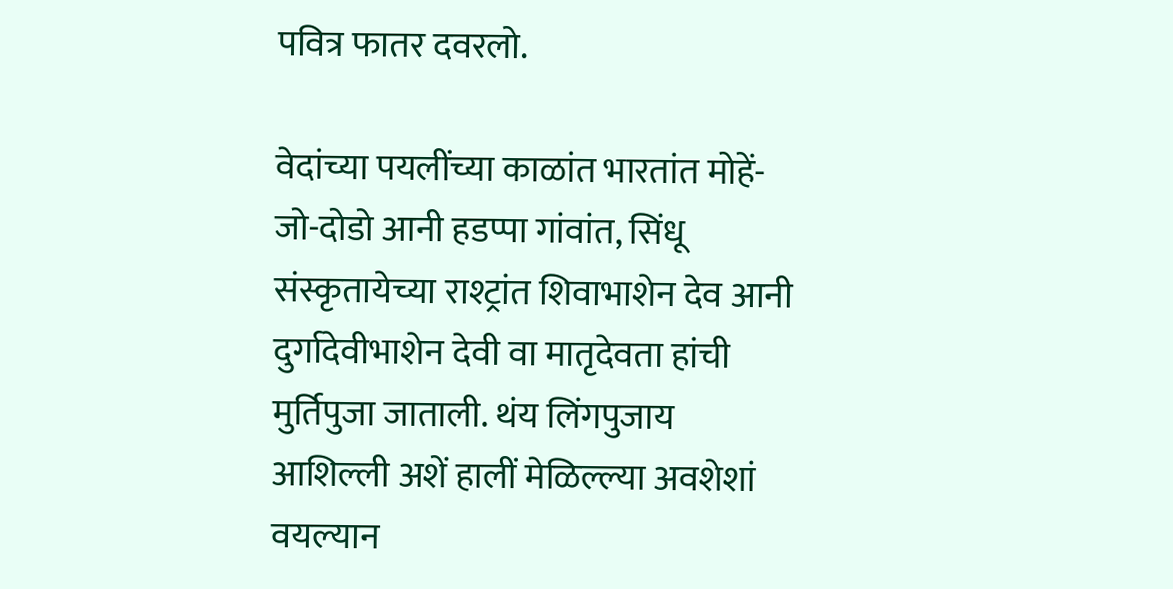पवित्र फातर दवरलो.

वेदांच्या पयलींच्या काळांत भारतांत मोहें-जो-दोडो आनी हडप्पा गांवांत, सिंधू संस्कृतायेच्या राश्ट्रांत शिवाभाशेन देव आनी दुर्गादेवीभाशेन देवी वा मातृदेवता हांची मुर्तिपुजा जाताली. थंय लिंगपुजाय आशिल्ली अशें हालीं मेळिल्ल्या अवशेशां वयल्यान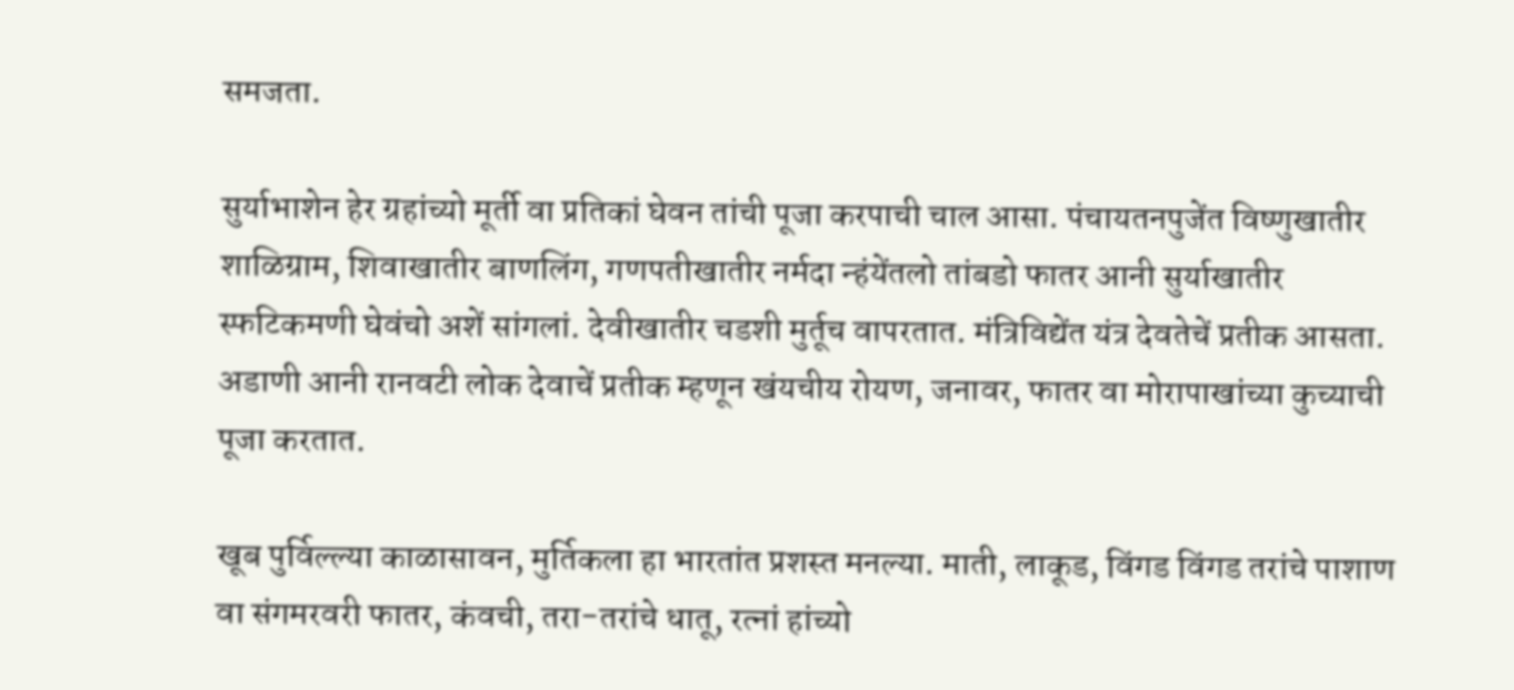समजता.

सुर्याभाशेन हेर ग्रहांच्यो मूर्ती वा प्रतिकां घेवन तांची पूजा करपाची चाल आसा. पंचायतनपुजेंत विष्णुखातीर शाळिग्राम, शिवाखातीर बाणलिंग, गणपतीखातीर नर्मदा न्हंयेंतलो तांबडो फातर आनी सुर्याखातीर स्फटिकमणी घेवंचो अशें सांगलां. देवीखातीर चडशी मुर्तूच वापरतात. मंत्रिविद्येंत यंत्र देवतेचें प्रतीक आसता. अडाणी आनी रानवटी लोक देवाचें प्रतीक म्हणून खंयचीय रोयण, जनावर, फातर वा मोरापाखांच्या कुच्याची पूजा करतात.

खूब पुर्विल्ल्या काळासावन, मुर्तिकला हा भारतांत प्रशस्त मनल्या. माती, लाकूड, विंगड विंगड तरांचे पाशाण वा संगमरवरी फातर, कंवची, तरा-तरांचे धातू, रत्नां हांच्यो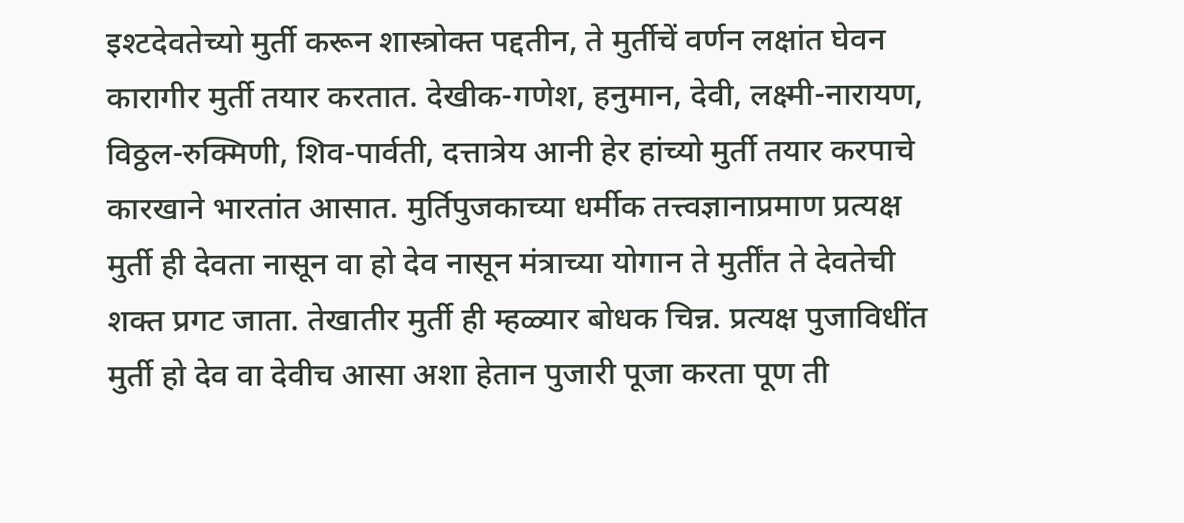इश्टदेवतेच्यो मुर्ती करून शास्त्रोक्त पद्दतीन, ते मुर्तीचें वर्णन लक्षांत घेवन कारागीर मुर्ती तयार करतात. देखीक-गणेश, हनुमान, देवी, लक्ष्मी-नारायण, विठ्ठल-रुक्मिणी, शिव-पार्वती, दत्तात्रेय आनी हेर हांच्यो मुर्ती तयार करपाचे कारखाने भारतांत आसात. मुर्तिपुजकाच्या धर्मीक तत्त्वज्ञानाप्रमाण प्रत्यक्ष मुर्ती ही देवता नासून वा हो देव नासून मंत्राच्या योगान ते मुर्तींत ते देवतेची शक्त प्रगट जाता. तेखातीर मुर्ती ही म्हळ्यार बोधक चिन्न. प्रत्यक्ष पुजाविधींत मुर्ती हो देव वा देवीच आसा अशा हेतान पुजारी पूजा करता पूण ती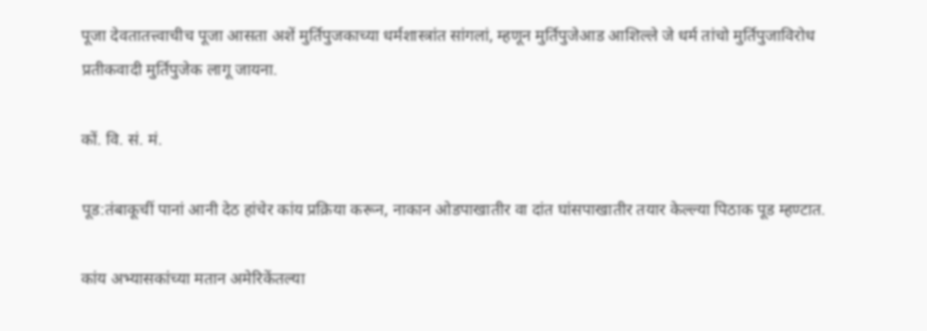पूजा देवतातत्त्वाचीच पूजा आसता अशें मुर्तिपुजकाच्या धर्मशास्त्रांत सांगलां, म्हणून मुर्तिपुजेआड आशिल्ले जे धर्म तांचो मुर्तिपुजाविरोध प्रतीकवादी मुर्तिपुजेक लागू जायना.

कों. वि. सं. मं.

पूड:तंबाकूचीं पानां आनी देठ हांचेर कांय प्रक्रिया करून, नाकान ओडपाखातीर वा दांत घांसपाखातीर तयार केल्ल्या पिठाक पूड म्हण्टात.

कांय अभ्यासकांच्या मतान अमेरिकेंतल्या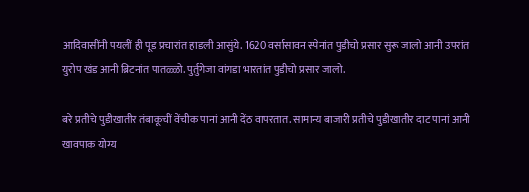आदिवासींनी पयलीं ही पूड प्रचारांत हाडली आसुंये. 1620 वर्सासावन स्पेनांत पुडीचो प्रसार सुरू जालो आनी उपरांत युरोप खंड आनी ब्रिटनांत पातळ्ळो. पुर्तुगेजा वांगडा भारतांत पुडीचो प्रसार जालो.

बरे प्रतीचे पुडीखातीर तंबाकूचीं वेंचीक पानां आनी देंठ वापरतात. सामान्य बाजारी प्रतीचे पुडीखातीर दाट पानां आनी खावपाक योग्य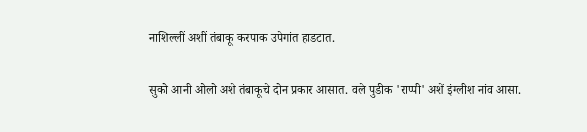नाशिल्लीं अशीं तंबाकू करपाक उपेगांत हाडटात.

सुको आनी ओलो अशे तंबाकूचे दोन प्रकार आसात. वले पुडीक 'राप्पी' अशें इंग्लीश नांव आसा.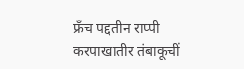फ्रँच पद्दतीन राप्पी करपाखातीर तंबाकूचीं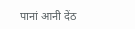पानां आनी देंठ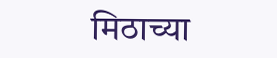मिठाच्या